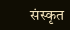संस्कृत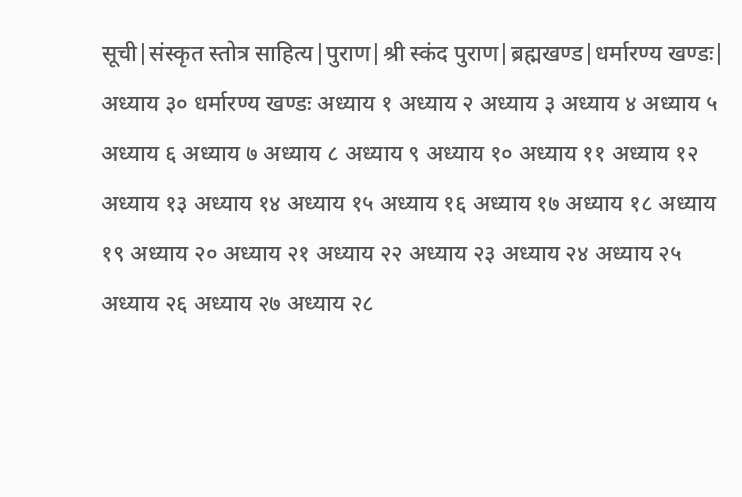सूची|संस्कृत स्तोत्र साहित्य|पुराण|श्री स्कंद पुराण|ब्रह्मखण्ड|धर्मारण्य खण्डः| अध्याय ३० धर्मारण्य खण्डः अध्याय १ अध्याय २ अध्याय ३ अध्याय ४ अध्याय ५ अध्याय ६ अध्याय ७ अध्याय ८ अध्याय ९ अध्याय १० अध्याय ११ अध्याय १२ अध्याय १३ अध्याय १४ अध्याय १५ अध्याय १६ अध्याय १७ अध्याय १८ अध्याय १९ अध्याय २० अध्याय २१ अध्याय २२ अध्याय २३ अध्याय २४ अध्याय २५ अध्याय २६ अध्याय २७ अध्याय २८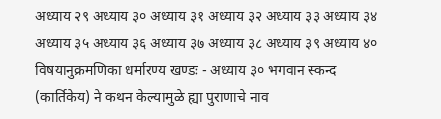अध्याय २९ अध्याय ३० अध्याय ३१ अध्याय ३२ अध्याय ३३ अध्याय ३४ अध्याय ३५ अध्याय ३६ अध्याय ३७ अध्याय ३८ अध्याय ३९ अध्याय ४० विषयानुक्रमणिका धर्मारण्य खण्डः - अध्याय ३० भगवान स्कन्द (कार्तिकेय) ने कथन केल्यामुळे ह्या पुराणाचे नाव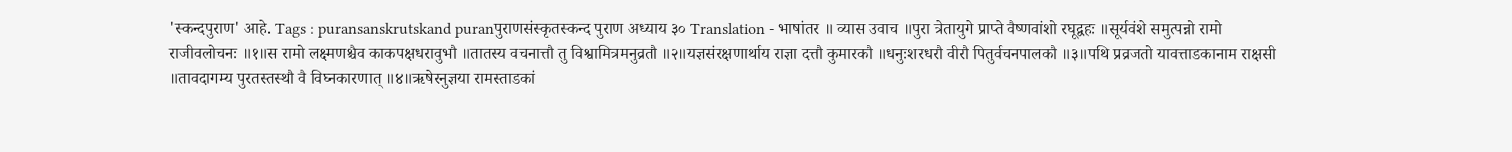'स्कन्दपुराण' आहे. Tags : puransanskrutskand puranपुराणसंस्कृतस्कन्द पुराण अध्याय ३० Translation - भाषांतर ॥ व्यास उवाच ॥पुरा त्रेतायुगे प्राप्ते वैष्णवांशो रघूद्वहः ॥सूर्यवंशे समुत्पन्नो रामो राजीवलोचनः ॥१॥स रामो लक्ष्मणश्चैव काकपक्षधरावुभौ ॥तातस्य वचनात्तौ तु विश्वामित्रमनुव्रतौ ॥२॥यज्ञसंरक्षणार्थाय राज्ञा दत्तौ कुमारकौ ॥धनुःशरधरौ वीरौ पितुर्वचनपालकौ ॥३॥पथि प्रव्रजतो यावत्ताडकानाम राक्षसी ॥तावदागम्य पुरतस्तस्थौ वै विघ्नकारणात् ॥४॥ऋषेरनुज्ञया रामस्ताडकां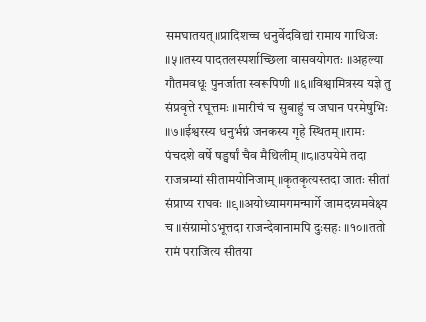समघातयत्॥प्रादिशच्च धनुर्वेदविद्यां रामाय गाधिजः ॥५॥तस्य पादतलस्पर्शाच्छिला वासवयोगतः ॥अहल्या गौतमवधूः पुनर्जाता स्वरूपिणी ॥६॥विश्वामित्रस्य यज्ञे तु संप्रवृत्ते रघूत्तमः ॥मारीचं च सुबाहुं च जघान परमेषुभिः ॥७॥ईश्वरस्य धनुर्भग्नं जनकस्य गृहे स्थितम् ॥रामः पंचदशे वर्षे षड्वर्षां चैव मैथिलीम् ॥८॥उपयेमे तदा राजन्रम्यां सीतामयोनिजाम् ॥कृतकृत्यस्तदा जातः सीतां संप्राप्य राघवः ॥९॥अयोध्यामगमन्मार्गे जामदग्न्यमवेक्ष्य च ॥संग्रामोऽभूत्तदा राजन्देवानामपि दुःसहः ॥१०॥ततो रामं पराजित्य सीतया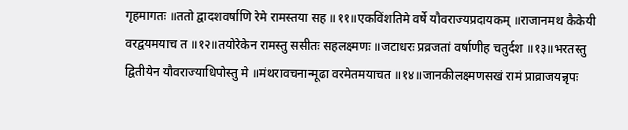गृहमागतः ॥ततो द्वादशवर्षाणि रेमे रामस्तया सह ॥११॥एकविंशतिमे वर्षे यौवराज्यप्रदायकम् ॥राजानमथ कैकेयी वरद्वयमयाच त ॥१२॥तयोरेकेन रामस्तु ससीतः सहलक्ष्मणः ॥जटाधरः प्रव्रजतां वर्षाणीह चतुर्दश ॥१३॥भरतस्तु द्वितीयेन यौवराज्याधिपोस्तु मे ॥मंथरावचनान्मूढा वरमेतमयाचत ॥१४॥जानकीलक्ष्मणसखं रामं प्राव्राजयन्नृपः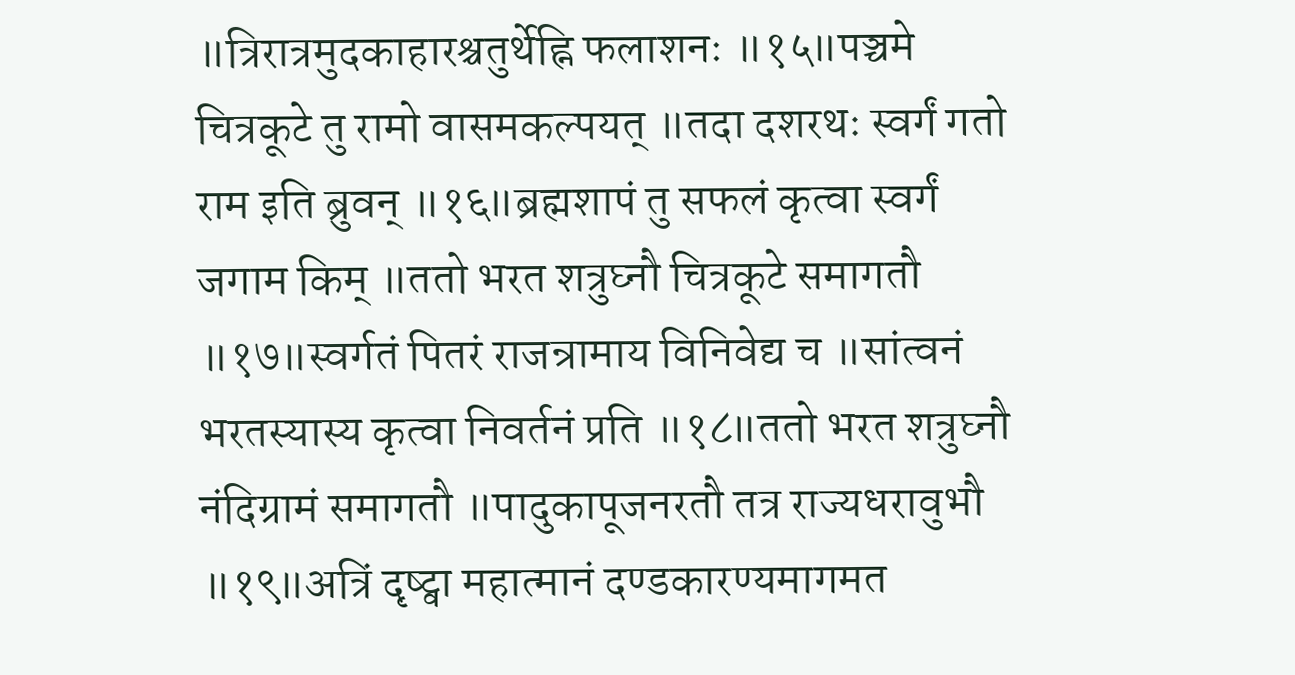॥त्रिरात्रमुदकाहारश्चतुर्थेह्नि फलाशनः ॥१५॥पञ्चमे चित्रकूटे तु रामो वासमकल्पयत् ॥तदा दशरथः स्वर्गं गतो राम इति ब्रुवन् ॥१६॥ब्रह्मशापं तु सफलं कृत्वा स्वर्गं जगाम किम् ॥ततो भरत शत्रुघ्नौ चित्रकूटे समागतौ ॥१७॥स्वर्गतं पितरं राजन्रामाय विनिवेद्य च ॥सांत्वनं भरतस्यास्य कृत्वा निवर्तनं प्रति ॥१८॥ततो भरत शत्रुघ्नौ नंदिग्रामं समागतौ ॥पादुकापूजनरतौ तत्र राज्यधरावुभौ ॥१९॥अत्रिं दृष्ट्वा महात्मानं दण्डकारण्यमागमत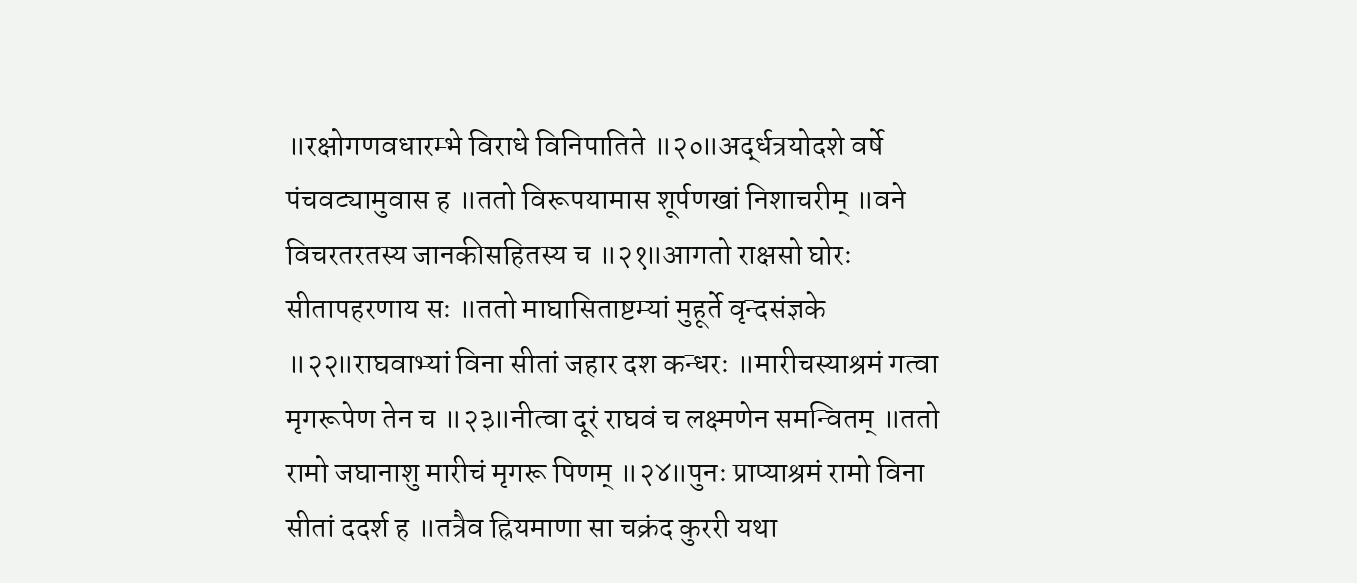॥रक्षोगणवधारम्भे विराधे विनिपातिते ॥२०॥अर्द्धत्रयोदशे वर्षे पंचवट्यामुवास ह ॥ततो विरूपयामास शूर्पणखां निशाचरीम् ॥वने विचरतरतस्य जानकीसहितस्य च ॥२१॥आगतो राक्षसो घोरः सीतापहरणाय सः ॥ततो माघासिताष्टम्यां मुहूर्ते वृन्दसंज्ञके ॥२२॥राघवाभ्यां विना सीतां जहार दश कन्धरः ॥मारीचस्याश्रमं गत्वा मृगरूपेण तेन च ॥२३॥नीत्वा दूरं राघवं च लक्ष्मणेन समन्वितम् ॥ततो रामो जघानाशु मारीचं मृगरू पिणम् ॥२४॥पुनः प्राप्याश्रमं रामो विना सीतां ददर्श ह ॥तत्रैव ह्रियमाणा सा चक्रंद कुररी यथा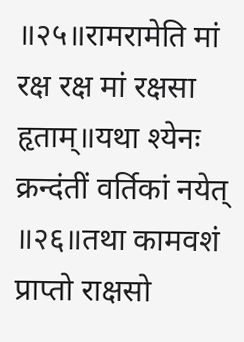॥२५॥रामरामेति मां रक्ष रक्ष मां रक्षसा हृताम्॥यथा श्येनः क्रन्दंतीं वर्तिकां नयेत् ॥२६॥तथा कामवशं प्राप्तो राक्षसो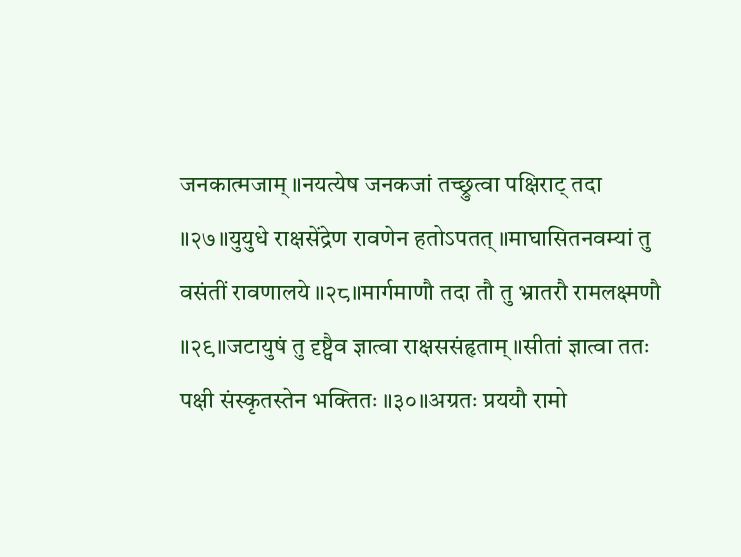जनकात्मजाम् ॥नयत्येष जनकजां तच्छ्रुत्वा पक्षिराट् तदा ॥२७॥युयुधे राक्षसेंद्रेण रावणेन हतोऽपतत् ॥माघासितनवम्यां तु वसंतीं रावणालये ॥२८॥मार्गमाणौ तदा तौ तु भ्रातरौ रामलक्ष्मणौ ॥२९॥जटायुषं तु दृष्ट्वैव ज्ञात्वा राक्षससंहृताम् ॥सीतां ज्ञात्वा ततः पक्षी संस्कृतस्तेन भक्तितः ॥३०॥अग्रतः प्रययौ रामो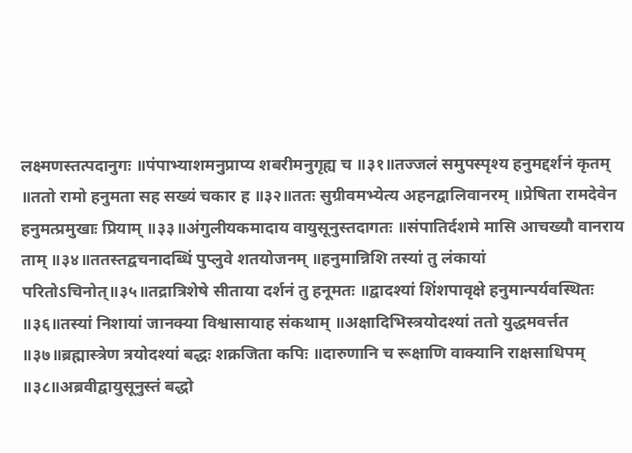लक्ष्मणस्तत्पदानुगः ॥पंपाभ्याशमनुप्राप्य शबरीमनुगृह्य च ॥३१॥तज्जलं समुपस्पृश्य हनुमद्दर्शनं कृतम् ॥ततो रामो हनुमता सह सख्यं चकार ह ॥३२॥ततः सुग्रीवमभ्येत्य अहनद्वालिवानरम् ॥प्रेषिता रामदेवेन हनुमत्प्रमुखाः प्रियाम् ॥३३॥अंगुलीयकमादाय वायुसूनुस्तदागतः ॥संपातिर्दशमे मासि आचख्यौ वानराय ताम् ॥३४॥ततस्तद्वचनादब्धिं पुप्लुवे शतयोजनम् ॥हनुमान्निशि तस्यां तु लंकायां परितोऽचिनोत्॥३५॥तद्रात्रिशेषे सीताया दर्शनं तु हनूमतः ॥द्वादश्यां शिंशपावृक्षे हनुमान्पर्यवस्थितः ॥३६॥तस्यां निशायां जानक्या विश्वासायाह संकथाम् ॥अक्षादिभिस्त्रयोदश्यां ततो युद्धमवर्त्तत ॥३७॥ब्रह्मास्त्रेण त्रयोदश्यां बद्धः शक्रजिता कपिः ॥दारुणानि च रूक्षाणि वाक्यानि राक्षसाधिपम् ॥३८॥अब्रवीद्वायुसूनुस्तं बद्धो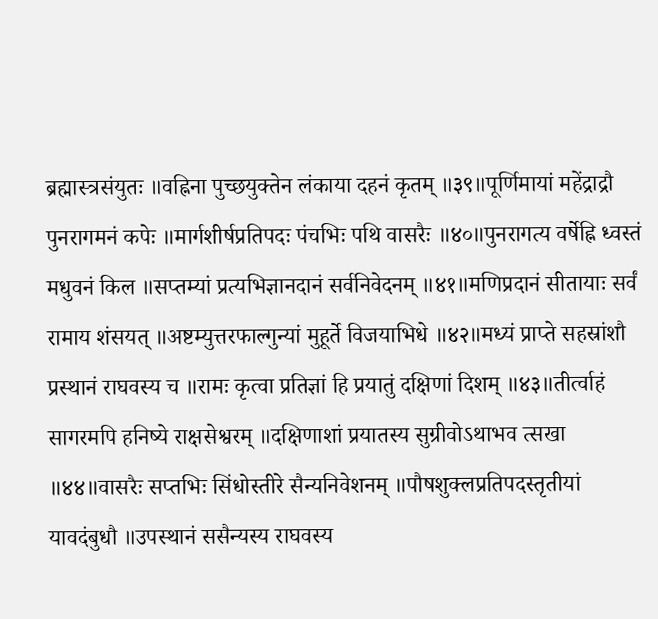ब्रह्मास्त्रसंयुतः ॥वह्निना पुच्छयुक्तेन लंकाया दहनं कृतम् ॥३९॥पूर्णिमायां महेंद्राद्रौ पुनरागमनं कपेः ॥मार्गशीर्षप्रतिपदः पंचभिः पथि वासरैः ॥४०॥पुनरागत्य वर्षेह्नि ध्वस्तं मधुवनं किल ॥सप्तम्यां प्रत्यभिज्ञानदानं सर्वनिवेदनम् ॥४१॥मणिप्रदानं सीतायाः सर्वं रामाय शंसयत् ॥अष्टम्युत्तरफाल्गुन्यां मुहूर्ते विजयाभिधे ॥४२॥मध्यं प्राप्ते सहस्रांशौ प्रस्थानं राघवस्य च ॥रामः कृत्वा प्रतिज्ञां हि प्रयातुं दक्षिणां दिशम् ॥४३॥तीर्त्वाहं सागरमपि हनिष्ये राक्षसेश्वरम् ॥दक्षिणाशां प्रयातस्य सुग्रीवोऽथाभव त्सखा ॥४४॥वासरैः सप्तभिः सिंधोस्तीरे सैन्यनिवेशनम् ॥पौषशुक्लप्रतिपदस्तृतीयां यावदंबुधौ ॥उपस्थानं ससैन्यस्य राघवस्य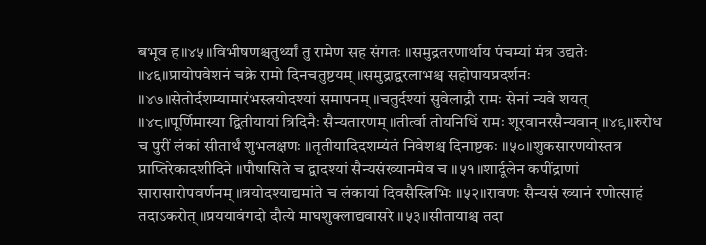बभूव ह॥४५॥विभीषणश्चतुर्थ्यां तु रामेण सह संगतः ॥समुद्रतरणार्थाय पंचम्यां मंत्र उद्यतेः ॥४६॥प्रायोपवेशनं चक्रे रामो दिनचतुष्टयम् ॥समुद्राद्वरलाभश्च सहोपायप्रदर्शनः ॥४७॥सेतोर्दशम्यामारंभस्त्रयोदश्यां समापनम् ॥चतुर्दश्यां सुवेलाद्रौ रामः सेनां न्यवे शयत् ॥४८॥पूर्णिमास्या द्वितीयायां त्रिदिनैः सैन्यतारणम् ॥तीर्त्वा तोयनिधिं रामः शूरवानरसैन्यवान् ॥४९॥रुरोध च पुरीं लंकां सीतार्थं शुभलक्षणः ॥तृतीयादिदशम्यंतं निवेशश्च दिनाष्टकः ॥५०॥शुकसारणयोस्तत्र प्राप्तिरेकादशीदिने ॥पौषासिते च द्वादश्यां सैन्यसंख्यानमेव च ॥५१॥शार्दूलेन कपींद्राणां सारासारोपवर्णनम् ॥त्रयोदश्याद्यमांते च लंकायां दिवसैस्त्रिभिः ॥५२॥रावणः सैन्यसं ख्यानं रणोत्साहं तदाऽकरोत् ॥प्रययावंगदो दौत्ये माघशुक्लाद्यवासरे ॥५३॥सीतायाश्च तदा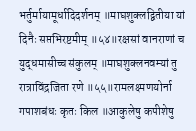भर्तुर्मायामूर्धादिदर्शनम् ॥माघशुक्लद्वितीया यां दिनैः सप्तभिरष्टमीम् ॥५४॥रक्षसां वानराणां च युद्धमासीच्च संकुलम् ॥माघशुक्लनवम्यां तु रात्राविंद्रजिता रणे ॥५५॥रामलक्ष्मणयोर्ना गपाशबंधः कृतः किल ॥आकुलेषु कपीशेषु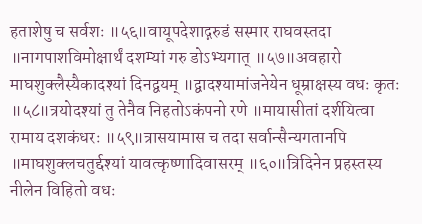हताशेषु च सर्वशः ॥५६॥वायूपदेशाद्गरुडं सस्मार राघवस्तदा ॥नागपाशविमोक्षार्थं दशम्यां गरु डोऽभ्यगात् ॥५७॥अवहारो माघशुक्लैस्यैकादश्यां दिनद्वयम् ॥द्वादश्यामांजनेयेन धूम्राक्षस्य वधः कृतः ॥५८॥त्रयोदश्यां तु तेनैव निहतोऽकंपनो रणे ॥मायासीतां दर्शयित्वा रामाय दशकंधरः ॥५९॥त्रासयामास च तदा सर्वान्सैन्यगतानपि ॥माघशुक्लचतुर्द्दश्यां यावत्कृष्णादिवासरम् ॥६०॥त्रिदिनेन प्रहस्तस्य नीलेन विहितो वधः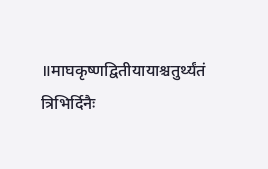॥माघकृष्णद्वितीयायाश्चतुर्थ्यंतं त्रिभिर्दिनैः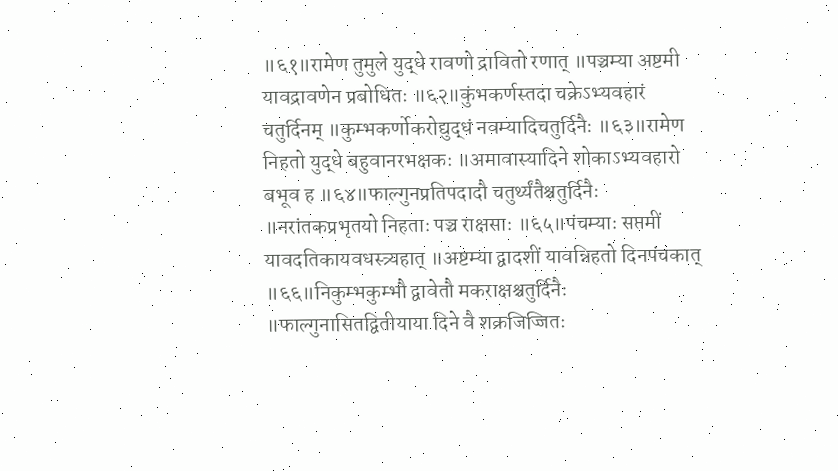॥६१॥रामेण तुमुले युद्धे रावणो द्रावितो रणात् ॥पञ्चम्या अष्टमी यावद्रावणेन प्रबोधितः ॥६२॥कुंभकर्णस्तदा चक्रेऽभ्यवहारं चतुर्दिनम् ॥कुम्भकर्णोकरोद्युद्धं नवम्यादिचतुर्दिनैः ॥६३॥रामेण निहतो युद्धे बहुवानरभक्षकः ॥अमावास्यादिने शोकाऽभ्यवहारो बभूव ह ॥६४॥फाल्गुनप्रतिपदादौ चतुर्थ्यंतैश्चतुर्दिनैः ॥नरांतकप्रभृतयो निहताः पञ्च राक्षसाः ॥६५॥पंचम्याः सप्तमीं यावदतिकायवधस्त्र्यहात् ॥अष्टम्या द्वादशीं यावन्निहतो दिनपंचकात् ॥६६॥निकुम्भकुम्भौ द्वावेतौ मकराक्षश्चतुर्दिनैः ॥फाल्गुनासितद्वितीयाया दिने वै शक्रजिज्जितः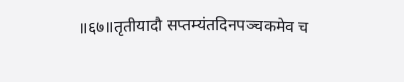॥६७॥तृतीयादौ सप्तम्यंतदिनपञ्चकमेव च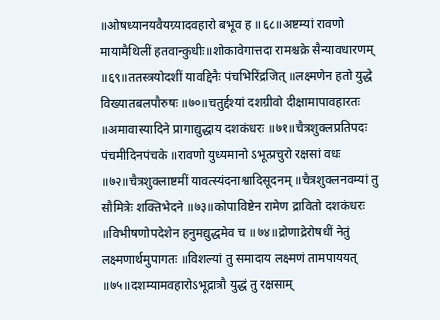॥ओषध्यानयवैयग्र्यादवहारो बभूव ह ॥६८॥अष्टम्यां रावणो मायामैथिलीं हतवान्कुधीः॥शोकावेगात्तदा रामश्चक्रे सैन्यावधारणम् ॥६९॥ततस्त्रयोदशीं यावद्दिनैः पंचभिरिंद्रजित् ॥लक्ष्मणेन हतो युद्धे विख्यातबलपौरुषः ॥७०॥चतुर्द्दश्यां दशग्रीवो दीक्षामापावहारतः ॥अमावास्यादिने प्रागाद्युद्धाय दशकंधरः ॥७१॥चैत्रशुक्लप्रतिपदः पंचमीदिनपंचके ॥रावणो युध्यमानो ऽभूत्प्रचुरो रक्षसां वधः ॥७२॥चैत्रशुक्लाष्टमीं यावत्स्यंदनाश्वादिसूदनम् ॥चैत्रशुक्लनवम्यां तु सौमित्रेः शक्तिभेदने ॥७३॥कोपाविष्टेन रामेण द्रावितो दशकंधरः ॥विभीषणोपदेशेन हनुमद्युद्धमेव च ॥७४॥द्रोणाद्रेरोषधीं नेतुं लक्ष्मणार्थमुपागतः ॥विशल्यां तु समादाय लक्ष्मणं तामपाययत् ॥७५॥दशम्यामवहारोऽभूद्रात्रौ युद्धं तु रक्षसाम्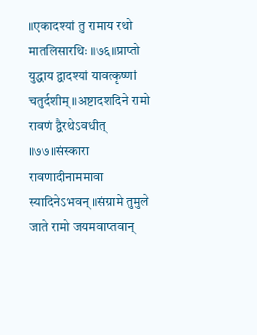॥एकादश्यां तु रामाय रथो मातलिसारथिः ॥७६॥प्राप्तो युद्धाय द्वादश्यां यावत्कृष्णां चतुर्दशीम् ॥अष्टादशदिने रामो रावणं द्वैरथेऽवधीत् ॥७७॥संस्कारा रावणादीनाममावा स्यादिनेऽभवन् ॥संग्रामे तुमुले जाते रामो जयमवाप्तवान्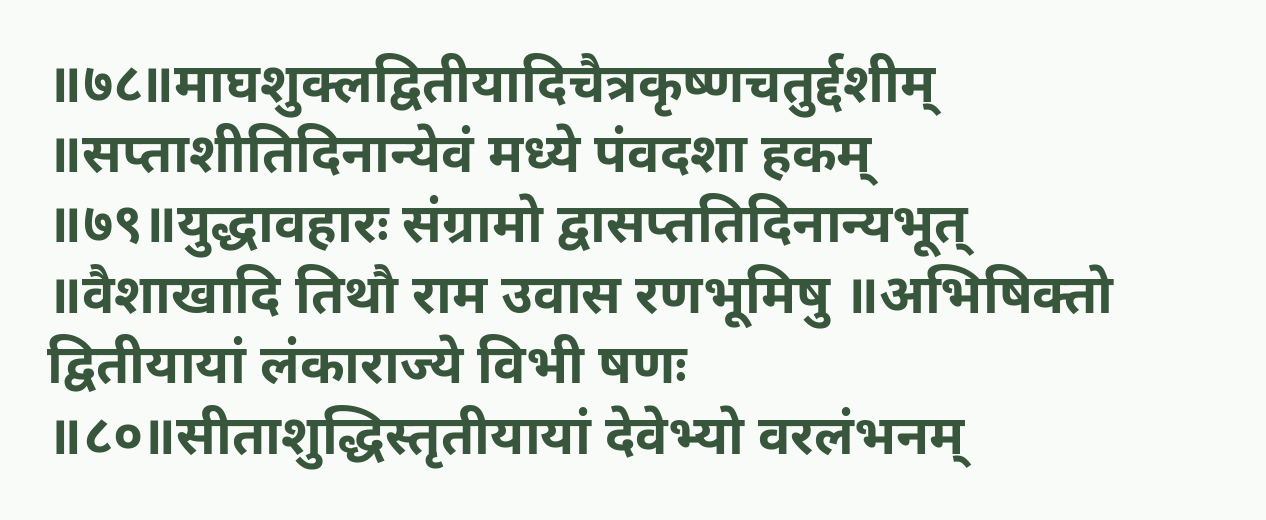॥७८॥माघशुक्लद्वितीयादिचैत्रकृष्णचतुर्द्दशीम् ॥सप्ताशीतिदिनान्येवं मध्ये पंवदशा हकम् ॥७९॥युद्धावहारः संग्रामो द्वासप्ततिदिनान्यभूत् ॥वैशाखादि तिथौ राम उवास रणभूमिषु ॥अभिषिक्तो द्वितीयायां लंकाराज्ये विभी षणः ॥८०॥सीताशुद्धिस्तृतीयायां देवेभ्यो वरलंभनम्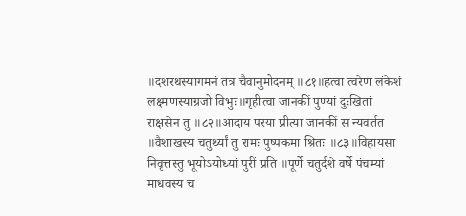॥दशरथस्यागमनं तत्र चैवानुमोदनम् ॥८१॥हत्वा त्वरेण लंकेशं लक्ष्मणस्याग्रजो विभुः॥गृहीत्वा जानकीं पुण्यां दुःखितां राक्षसेन तु ॥८२॥आदाय परया प्रीत्या जानकीं स न्यवर्तत ॥वैशाखस्य चतुर्थ्यां तु रामः पुष्पकमा श्रितः ॥८३॥विहायसा निवृत्तस्तु भूयोऽयोध्यां पुरीं प्रति ॥पूर्णे चतुर्दशे वर्षे पंचम्यां माधवस्य च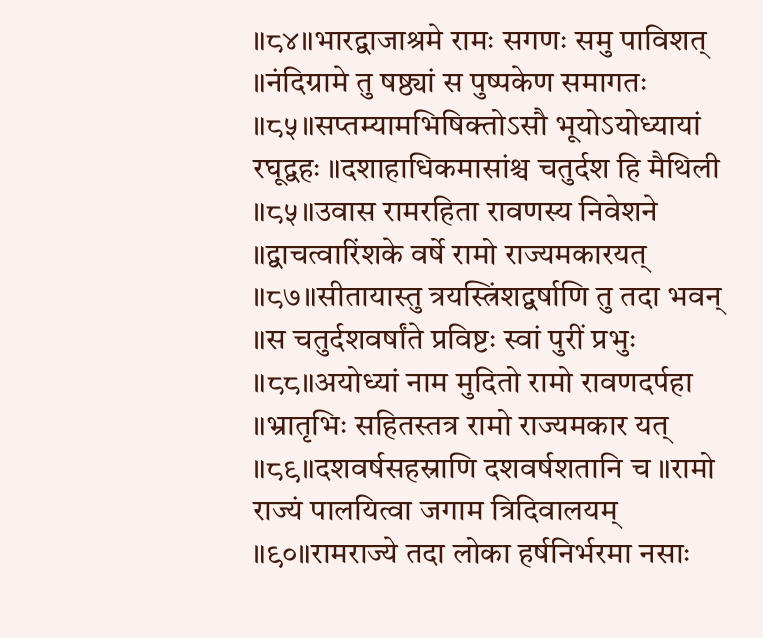॥८४॥भारद्वाजाश्रमे रामः सगणः समु पाविशत् ॥नंदिग्रामे तु षष्ठ्यां स पुष्पकेण समागतः ॥८५॥सप्तम्यामभिषिक्तोऽसौ भूयोऽयोध्यायां रघूद्वहः ॥दशाहाधिकमासांश्च चतुर्दश हि मैथिली ॥८५॥उवास रामरहिता रावणस्य निवेशने ॥द्वाचत्वारिंशके वर्षे रामो राज्यमकारयत् ॥८७॥सीतायास्तु त्रयस्त्रिंशद्वर्षाणि तु तदा भवन् ॥स चतुर्दशवर्षांते प्रविष्टः स्वां पुरीं प्रभुः ॥८८॥अयोध्यां नाम मुदितो रामो रावणदर्पहा ॥भ्रातृभिः सहितस्तत्र रामो राज्यमकार यत् ॥८९॥दशवर्षसहस्राणि दशवर्षशतानि च ॥रामो राज्यं पालयित्वा जगाम त्रिदिवालयम् ॥९०॥रामराज्ये तदा लोका हर्षनिर्भरमा नसाः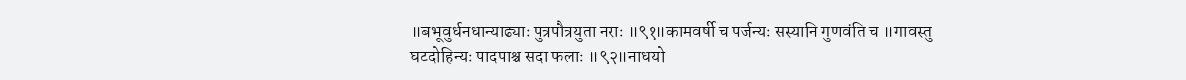॥बभूवुर्धनधान्याढ्याः पुत्रपौत्रयुता नराः ॥९१॥कामवर्षी च पर्जन्यः सस्यानि गुणवंति च ॥गावस्तु घटदोहिन्यः पादपाश्च सदा फलाः ॥९२॥नाधयो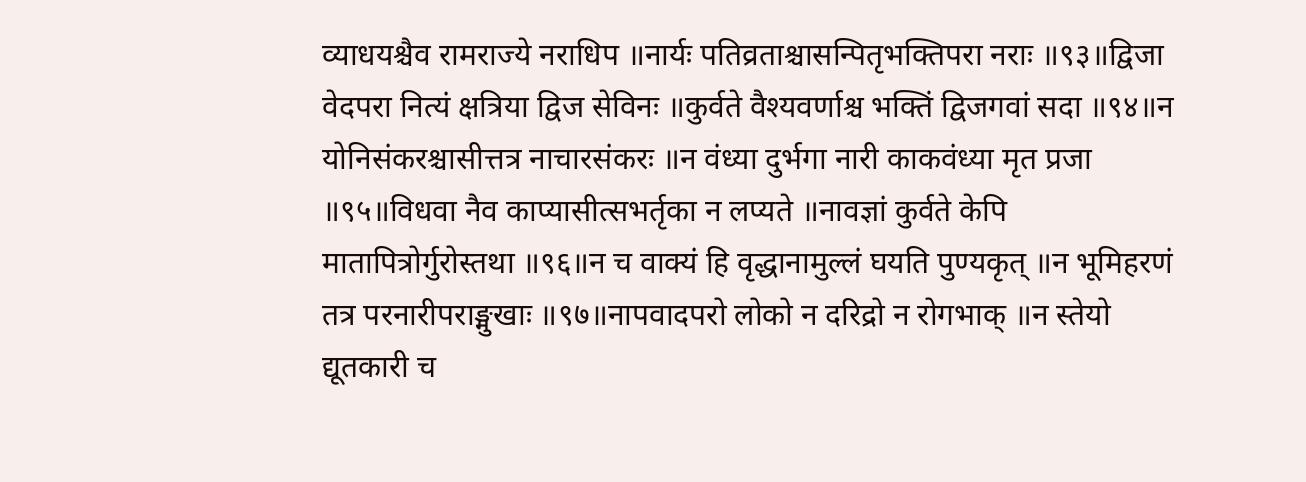व्याधयश्चैव रामराज्ये नराधिप ॥नार्यः पतिव्रताश्चासन्पितृभक्तिपरा नराः ॥९३॥द्विजा वेदपरा नित्यं क्षत्रिया द्विज सेविनः ॥कुर्वते वैश्यवर्णाश्च भक्तिं द्विजगवां सदा ॥९४॥न योनिसंकरश्चासीत्तत्र नाचारसंकरः ॥न वंध्या दुर्भगा नारी काकवंध्या मृत प्रजा ॥९५॥विधवा नैव काप्यासीत्सभर्तृका न लप्यते ॥नावज्ञां कुर्वते केपि मातापित्रोर्गुरोस्तथा ॥९६॥न च वाक्यं हि वृद्धानामुल्लं घयति पुण्यकृत् ॥न भूमिहरणं तत्र परनारीपराङ्मुखाः ॥९७॥नापवादपरो लोको न दरिद्रो न रोगभाक् ॥न स्तेयो द्यूतकारी च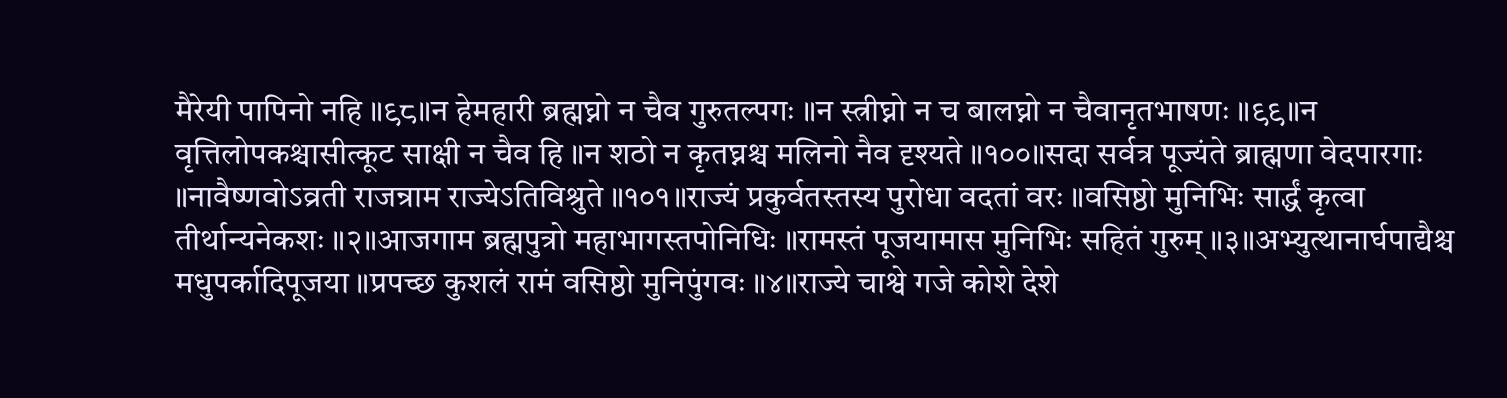मैरेयी पापिनो नहि ॥९८॥न हेमहारी ब्रह्मघ्नो न चैव गुरुतल्पगः ॥न स्त्रीघ्नो न च बालघ्नो न चैवानृतभाषणः ॥९९॥न वृत्तिलोपकश्चासीत्कूट साक्षी न चैव हि ॥न शठो न कृतघ्नश्च मलिनो नैव दृश्यते ॥१००॥सदा सर्वत्र पूज्यंते ब्राह्मणा वेदपारगाः ॥नावैष्णवोऽव्रती राजन्राम राज्येऽतिविश्रुते ॥१०१॥राज्यं प्रकुर्वतस्तस्य पुरोधा वदतां वरः ॥वसिष्ठो मुनिभिः सार्द्धं कृत्वा तीर्थान्यनेकशः ॥२॥आजगाम ब्रह्मपुत्रो महाभागस्तपोनिधिः ॥रामस्तं पूजयामास मुनिभिः सहितं गुरुम् ॥३॥अभ्युत्थानार्घपाद्यैश्च मधुपर्कादिपूजया ॥प्रपच्छ कुशलं रामं वसिष्ठो मुनिपुंगवः ॥४॥राज्ये चाश्वे गजे कोशे देशे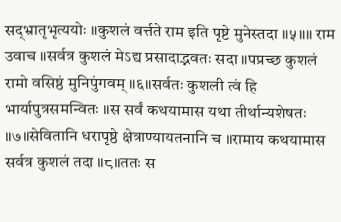सद्भ्रातृभृत्ययोः ॥कुशलं वर्त्तते राम इति पृष्टे मुनेस्तदा ॥५॥॥ राम उवाच ॥सर्वत्र कुशलं मेऽद्य प्रसादाद्भवतः सदा ॥पप्रच्छ कुशलं रामो वसिष्ठं मुनिपुंगवम् ॥६॥सर्वतः कुशली त्वं हि भार्यापुत्रसमन्वितः ॥स सर्वं कथयामास यथा तीर्थान्यशेषतः ॥७॥सेवितानि धरापृष्ठे क्षेत्राण्यायतनानि च ॥रामाय कथयामास सर्वत्र कुशलं तदा ॥८॥ततः स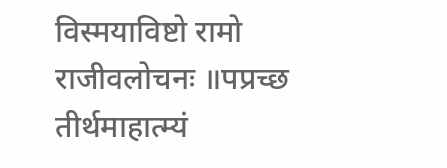विस्मयाविष्टो रामो राजीवलोचनः ॥पप्रच्छ तीर्थमाहात्म्यं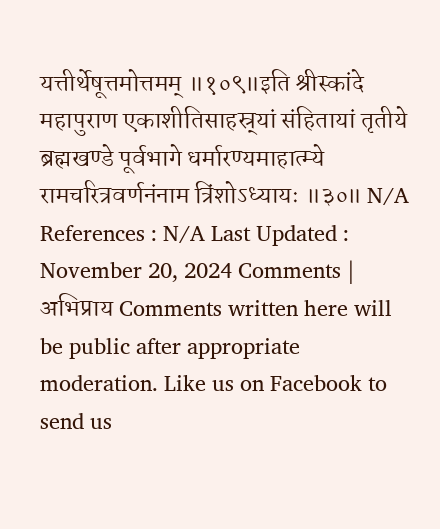यत्तीर्थेषूत्तमोत्तमम् ॥१०९॥इति श्रीस्कांदे महापुराण एकाशीतिसाहस्र्यां संहितायां तृतीये ब्रह्मखण्डे पूर्वभागे धर्मारण्यमाहात्म्ये रामचरित्रवर्णनंनाम त्रिंशोऽध्यायः ॥३०॥ N/A References : N/A Last Updated : November 20, 2024 Comments | अभिप्राय Comments written here will be public after appropriate moderation. Like us on Facebook to send us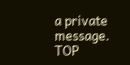a private message. TOP